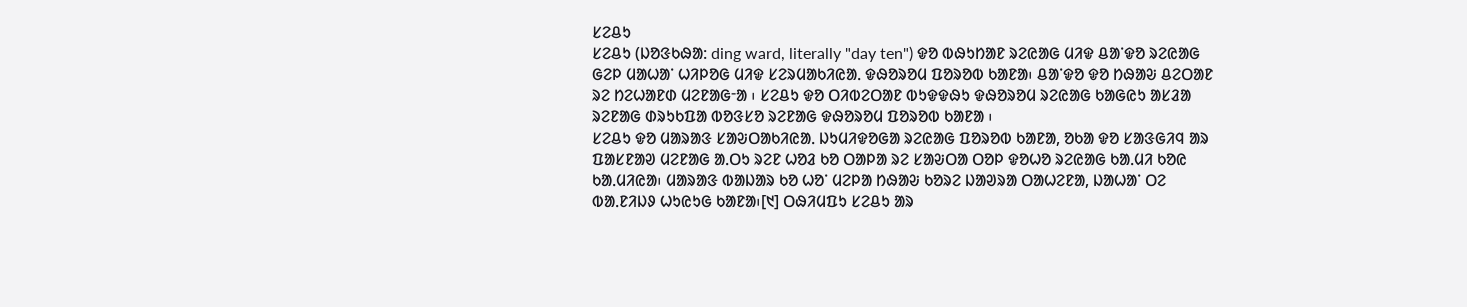ᱥᱮᱪᱩ
ᱥᱮᱪᱩ (ᱡᱚᱝᱠᱷᱟ: ding ward, literally "day ten") ᱫᱚ ᱵᱷᱩᱴᱟᱱ ᱨᱮᱭᱟᱜ ᱢᱤᱫ ᱪᱟᱸᱫᱚ ᱨᱮᱭᱟᱜ ᱜᱮᱞ ᱢᱟᱦᱟᱸ ᱦᱤᱞᱚᱜ ᱢᱤᱫ ᱥᱮᱨᱢᱟᱠᱤᱭᱟᱹ ᱫᱷᱚᱨᱚᱢ ᱯᱚᱨᱚᱵ ᱠᱟᱱᱟ᱾ ᱪᱟᱸᱫᱚ ᱫᱚ ᱴᱷᱟᱶ ᱪᱮᱛᱟᱱ ᱨᱮ ᱴᱮᱦᱟᱱᱰ ᱢᱮᱱᱟᱜᱼᱟ ᱾ ᱥᱮᱪᱩ ᱫᱚ ᱛᱤᱵᱮᱛᱟᱱ ᱵᱩᱫᱫᱷᱩ ᱫᱷᱚᱨᱚᱢ ᱨᱮᱭᱟᱜ ᱠᱟᱜᱭᱩ ᱟᱥᱲᱟ ᱨᱮᱱᱟᱜ ᱰᱨᱩᱠᱯᱟ ᱵᱚᱝᱥᱚ ᱨᱮᱱᱟᱜ ᱫᱷᱚᱨᱚᱢ ᱯᱚᱨᱚᱵ ᱠᱟᱱᱟ ᱾
ᱥᱮᱪᱩ ᱫᱚ ᱢᱟᱨᱟᱝ ᱥᱟᱶᱛᱟᱠᱤᱭᱟᱹ ᱡᱩᱢᱤᱫᱚᱜᱟ ᱨᱮᱭᱟᱜ ᱯᱚᱨᱚᱵ ᱠᱟᱱᱟ, ᱚᱠᱟ ᱫᱚ ᱥᱟᱝᱜᱤᱧ ᱟᱨ ᱯᱟᱥᱱᱟᱣ ᱢᱮᱱᱟᱜ ᱟᱹᱛᱩ ᱨᱮᱱ ᱦᱚᱲ ᱠᱚ ᱛᱟᱞᱟ ᱨᱮ ᱥᱟᱶᱛᱟ ᱛᱚᱞ ᱫᱚᱦᱚ ᱨᱮᱭᱟᱜ ᱠᱟᱹᱢᱤ ᱠᱚᱭ ᱠᱟᱹᱢᱤᱭᱟ᱾ ᱢᱟᱨᱟᱝ ᱵᱟᱡᱟᱨ ᱠᱚ ᱦᱚᱸ ᱢᱮᱞᱟ ᱴᱷᱟᱶ ᱠᱚᱨᱮ ᱡᱟᱣᱨᱟ ᱛᱟᱦᱮᱱᱟ, ᱡᱟᱦᱟᱸ ᱛᱮ ᱵᱟᱹᱱᱤᱡᱽ ᱦᱩᱭᱩᱜ ᱠᱟᱱᱟ᱾[᱑] ᱛᱷᱤᱢᱯᱩ ᱥᱮᱪᱩ ᱟᱨ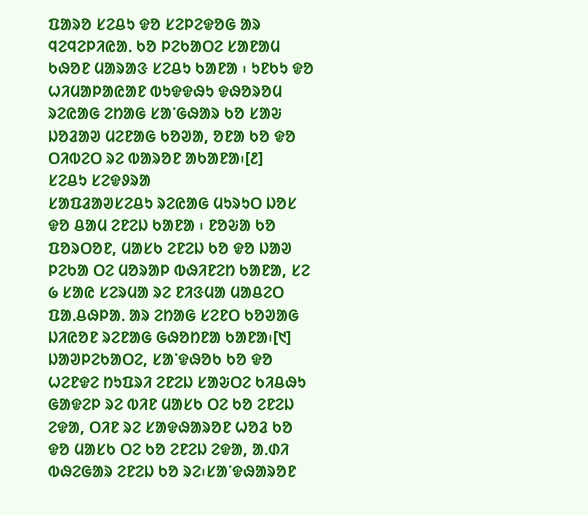ᱯᱟᱨᱚ ᱥᱮᱪᱩ ᱫᱚ ᱥᱮᱞᱮᱫᱚᱜ ᱟᱨ ᱧᱮᱧᱮᱞᱤᱭᱟᱹ ᱠᱚ ᱞᱮᱠᱟᱛᱮ ᱥᱟᱱᱟᱢ ᱠᱷᱚᱱ ᱢᱟᱨᱟᱝ ᱥᱮᱪᱩ ᱠᱟᱱᱟ ᱾ ᱩᱱᱠᱩ ᱫᱚ ᱦᱤᱢᱟᱞᱟᱭᱟᱱ ᱵᱩᱫᱫᱷᱩ ᱫᱷᱚᱨᱚᱢ ᱨᱮᱭᱟᱜ ᱮᱴᱟᱜ ᱥᱟᱸᱜᱷᱟᱨ ᱠᱚ ᱥᱟᱶ ᱡᱚᱲᱟᱣ ᱢᱮᱱᱟᱜ ᱠᱚᱣᱟ, ᱚᱱᱟ ᱠᱚ ᱫᱚ ᱛᱤᱵᱮᱛ ᱨᱮ ᱵᱟᱨᱚᱱ ᱟᱠᱟᱱᱟ᱾[᱒]
ᱥᱮᱪᱩ ᱥᱮᱫᱽᱨᱟ
ᱥᱟᱯᱲᱟᱣᱥᱮᱪᱩ ᱨᱮᱭᱟᱜ ᱢᱩᱨᱩᱛ ᱡᱚᱥ ᱫᱚ ᱪᱟᱢ ᱮᱱᱮᱡ ᱠᱟᱱᱟ ᱾ ᱱᱚᱶᱟ ᱠᱚ ᱯᱚᱨᱛᱚᱱ, ᱢᱟᱥᱠ ᱮᱱᱮᱡ ᱠᱚ ᱫᱚ ᱡᱟᱣ ᱞᱮᱠᱟ ᱛᱮ ᱢᱚᱨᱟᱞ ᱵᱷᱤᱱᱮᱴ ᱠᱟᱱᱟ, ᱥᱮ ᱙ ᱥᱟᱭ ᱥᱮᱨᱢᱟ ᱨᱮ ᱱᱤᱝᱢᱟ ᱢᱟᱪᱮᱛ ᱯᱟᱹᱪᱷᱞᱟᱹ ᱟᱨ ᱮᱴᱟᱜ ᱥᱮᱱᱛ ᱠᱚᱣᱟᱜ ᱡᱤᱭᱚᱱ ᱨᱮᱱᱟᱜ ᱜᱷᱚᱴᱱᱟ ᱠᱟᱱᱟ᱾[᱑] ᱡᱟᱣᱞᱮᱠᱟᱛᱮ, ᱥᱟᱸᱫᱷᱚᱠ ᱠᱚ ᱫᱚ ᱦᱮᱱᱫᱮ ᱴᱩᱯᱨᱤ ᱮᱱᱮᱡ ᱥᱟᱶᱛᱮ ᱠᱤᱪᱷᱩ ᱜᱟᱫᱮᱞ ᱨᱮ ᱵᱤᱱ ᱢᱟᱥᱠ ᱛᱮ ᱠᱚ ᱮᱱᱮᱡ ᱮᱫᱟ, ᱛᱤᱱ ᱨᱮ ᱥᱟᱫᱷᱟᱨᱚᱱ ᱦᱚᱲ ᱠᱚ ᱫᱚ ᱢᱟᱥᱠ ᱛᱮ ᱠᱚ ᱮᱱᱮᱡ ᱮᱫᱟ, ᱟᱹᱰᱤ ᱵᱷᱮᱜᱟᱨ ᱮᱱᱮᱡ ᱠᱚ ᱨᱮ᱾ᱥᱟᱸᱫᱷᱟᱨᱚᱱ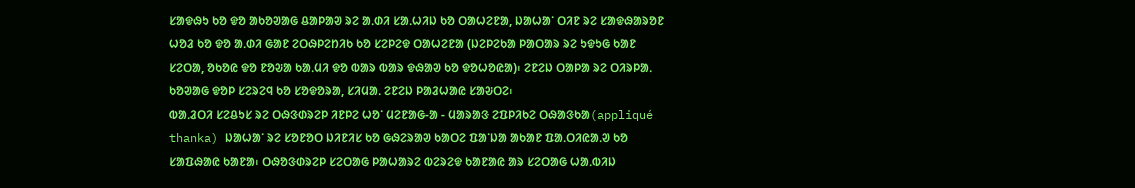ᱥᱟᱫᱷᱩ ᱠᱚ ᱫᱚ ᱟᱠᱚᱣᱟᱜ ᱪᱟᱞᱟᱣ ᱨᱮ ᱟᱹᱰᱤ ᱥᱟᱹᱦᱤᱡ ᱠᱚ ᱛᱟᱦᱮᱱᱟ, ᱡᱟᱦᱟᱸ ᱛᱤᱱ ᱨᱮ ᱥᱟᱫᱷᱟᱨᱚᱱ ᱦᱚᱲ ᱠᱚ ᱫᱚ ᱟᱹᱰᱤ ᱜᱟᱱ ᱮᱛᱷᱞᱮᱴᱤᱠ ᱠᱚ ᱥᱮᱞᱮᱫ ᱛᱟᱦᱮᱱᱟ (ᱡᱮᱞᱮᱠᱟ ᱞᱟᱛᱟᱨ ᱨᱮ ᱩᱫᱩᱜ ᱠᱟᱱ ᱥᱮᱛᱟ, ᱚᱠᱚᱭ ᱫᱚ ᱱᱚᱶᱟ ᱠᱟᱹᱢᱤ ᱫᱚ ᱵᱟᱨ ᱵᱟᱨ ᱫᱷᱟᱣ ᱠᱚ ᱫᱚᱦᱚᱭᱟ)᱾ ᱮᱱᱮᱡ ᱛᱟᱞᱟ ᱨᱮ ᱛᱤᱨᱞᱟᱹ ᱠᱚᱣᱟᱜ ᱫᱚᱞ ᱥᱮᱨᱮᱧ ᱠᱚ ᱥᱚᱫᱚᱨᱟ, ᱥᱤᱢᱟᱹ ᱮᱱᱮᱡ ᱞᱟᱲᱦᱟᱭ ᱥᱟᱶᱛᱮ᱾
ᱵᱟᱹᱲᱛᱤ ᱥᱮᱪᱩᱥ ᱨᱮ ᱛᱷᱝᱰᱨᱮᱞ ᱤᱱᱞᱮ ᱦᱚᱸ ᱢᱮᱱᱟᱜ-ᱟ - ᱢᱟᱨᱟᱝ ᱮᱯᱞᱤᱠᱮ ᱛᱷᱟᱝᱠᱟ(appliqué thanka) ᱡᱟᱦᱟᱸ ᱨᱮ ᱥᱚᱱᱚᱛ ᱡᱤᱱᱤᱥ ᱠᱚ ᱜᱷᱮᱨᱟᱣ ᱠᱟᱛᱮ ᱯᱟᱸᱡᱟ ᱟᱠᱟᱱ ᱯᱟᱹᱛᱤᱭᱟᱹᱣ ᱠᱚ ᱥᱟᱯᱷᱟᱭ ᱠᱟᱱᱟ᱾ ᱛᱷᱚᱝᱰᱨᱮᱞ ᱥᱮᱛᱟᱜ ᱞᱟᱦᱟᱨᱮ ᱵᱮᱨᱮᱫ ᱠᱟᱱᱟᱭ ᱟᱨ ᱥᱮᱛᱟᱜ ᱦᱟᱹᱵᱤᱡ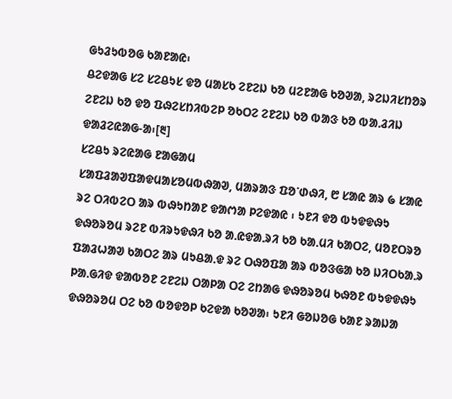ᱜᱩᱲᱩᱵᱚᱜ ᱠᱟᱱᱟᱭ᱾
ᱪᱮᱫᱟᱜ ᱥᱮ ᱥᱮᱪᱩᱥ ᱫᱚ ᱢᱟᱥᱠ ᱮᱱᱮᱡ ᱠᱚ ᱢᱮᱱᱟᱜ ᱠᱚᱣᱟ, ᱨᱮᱡᱤᱥᱴᱚᱨ ᱮᱱᱮᱡ ᱠᱚ ᱫᱚ ᱯᱷᱮᱥᱴᱤᱵᱮᱞ ᱚᱠᱛᱮ ᱮᱱᱮᱡ ᱠᱚ ᱵᱟᱝ ᱠᱚ ᱵᱟᱹᱲᱤᱡ ᱫᱟᱲᱮᱭᱟᱜ-ᱟ᱾[᱓]
ᱥᱮᱪᱩ ᱨᱮᱭᱟᱜ ᱱᱟᱜᱟᱢ
ᱥᱟᱯᱲᱟᱣᱯᱟᱫᱢᱟᱥᱚᱢᱵᱷᱟᱣ, ᱢᱟᱨᱟᱝ ᱯᱚᱸᱰᱷᱤ, ᱘ ᱥᱟᱭ ᱟᱨ ᱙ ᱥᱟᱭ ᱨᱮ ᱛᱤᱵᱮᱛ ᱟᱨ ᱵᱷᱩᱴᱟᱱ ᱫᱟᱬᱟ ᱞᱮᱫᱟᱭ ᱾ ᱩᱱᱤ ᱫᱚ ᱵᱩᱫᱫᱷᱩ ᱫᱷᱚᱨᱚᱢ ᱨᱮᱱ ᱵᱤᱨᱩᱫᱷᱤ ᱠᱚ ᱟᱹᱭᱫᱟᱹᱨᱤ ᱠᱚ ᱠᱟᱹᱢᱤ ᱠᱟᱛᱮ, ᱢᱚᱱᱛᱨᱚ ᱯᱟᱲᱦᱟᱣ ᱠᱟᱛᱮ ᱟᱨ ᱢᱩᱪᱟᱹᱫ ᱨᱮ ᱛᱷᱚᱯᱟ ᱟᱨ ᱵᱚᱝᱜᱟ ᱠᱚ ᱡᱤᱛᱠᱟᱹᱨ ᱞᱟᱹᱜᱤᱫ ᱫᱟᱵᱚᱱ ᱮᱱᱮᱡ ᱛᱟᱞᱟ ᱛᱮ ᱮᱴᱟᱜ ᱫᱷᱚᱨᱚᱢ ᱠᱷᱚᱱ ᱵᱩᱫᱫᱷᱩ ᱫᱷᱚᱨᱚᱢ ᱛᱮ ᱠᱚ ᱵᱚᱫᱚᱞ ᱠᱮᱫᱟ ᱠᱚᱣᱟ᱾ ᱩᱱᱤ ᱜᱚᱡᱚᱜ ᱠᱟᱱ ᱨᱟᱡᱟ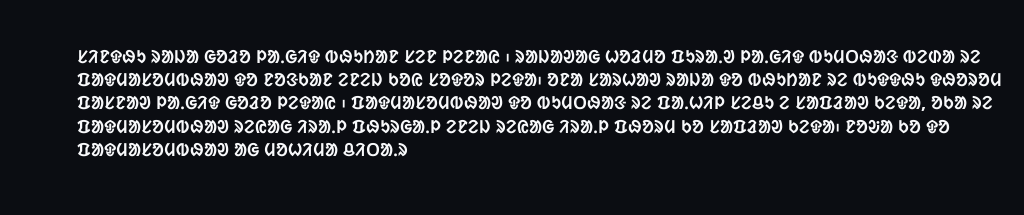ᱥᱤᱱᱫᱷᱩ ᱨᱟᱡᱟ ᱜᱚᱲᱚ ᱞᱟᱹᱜᱤᱫ ᱵᱷᱩᱴᱟᱱ ᱥᱮᱱ ᱞᱮᱱᱟᱭ ᱾ ᱨᱟᱡᱟᱣᱟᱜ ᱦᱚᱲᱢᱚ ᱯᱩᱨᱟᱹᱣ ᱞᱟᱹᱜᱤᱫ ᱵᱩᱢᱛᱷᱟᱝ ᱵᱮᱰᱟ ᱨᱮ ᱯᱟᱫᱢᱟᱥᱚᱢᱵᱷᱟᱣ ᱫᱚ ᱱᱚᱝᱠᱟᱱ ᱮᱱᱮᱡ ᱠᱚᱭ ᱥᱚᱫᱚᱨ ᱞᱮᱫᱟ᱾ ᱚᱱᱟ ᱥᱟᱨᱦᱟᱣ ᱨᱟᱡᱟ ᱫᱚ ᱵᱷᱩᱴᱟᱱ ᱨᱮ ᱵᱩᱫᱫᱷᱩ ᱫᱷᱚᱨᱚᱢ ᱯᱟᱥᱱᱟᱣ ᱞᱟᱹᱜᱤᱫ ᱜᱚᱲᱚ ᱞᱮᱫᱟᱭ ᱾ ᱯᱟᱫᱢᱟᱥᱚᱢᱵᱷᱟᱣ ᱫᱚ ᱵᱩᱢᱛᱷᱟᱝ ᱨᱮ ᱯᱟᱹᱦᱤᱞ ᱥᱮᱪᱩ ᱮ ᱥᱟᱯᱲᱟᱣ ᱠᱮᱫᱟ, ᱚᱠᱟ ᱨᱮ ᱯᱟᱫᱢᱟᱥᱚᱢᱵᱷᱟᱣ ᱨᱮᱭᱟᱜ ᱤᱨᱟᱹᱞ ᱯᱷᱩᱨᱜᱟᱹᱞ ᱮᱱᱮᱡ ᱨᱮᱭᱟᱜ ᱤᱨᱟᱹᱞ ᱯᱷᱚᱨᱢ ᱠᱚ ᱥᱟᱯᱲᱟᱣ ᱠᱮᱫᱟ᱾ ᱱᱚᱶᱟ ᱠᱚ ᱫᱚ ᱯᱟᱫᱢᱟᱥᱚᱢᱵᱷᱟᱣ ᱟᱜ ᱢᱚᱦᱤᱢᱟ ᱪᱤᱛᱟᱹᱨ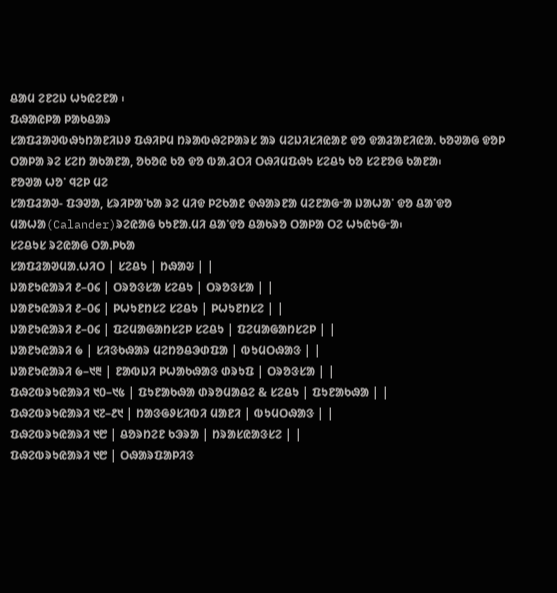ᱪᱟᱢ ᱮᱱᱮᱡ ᱦᱩᱭᱮᱱᱟ ᱾
ᱯᱷᱟᱭᱞᱟ ᱞᱟᱠᱪᱟᱨ
ᱥᱟᱯᱲᱟᱣᱵᱷᱩᱴᱟᱱᱤᱡᱽ ᱯᱷᱤᱞᱢ ᱴᱨᱟᱵᱷᱮᱞᱟᱨᱥ ᱟᱨ ᱢᱮᱡᱤᱥᱤᱭᱟᱱ ᱫᱚ ᱫᱟᱲᱟᱱᱤᱭᱟᱹ ᱠᱚᱣᱟᱜ ᱫᱚᱞ ᱛᱟᱞᱟ ᱨᱮ ᱥᱮᱴ ᱟᱠᱟᱱᱟ, ᱚᱠᱚᱭ ᱠᱚ ᱫᱚ ᱵᱟᱹᱲᱛᱤ ᱛᱷᱤᱢᱯᱷᱩ ᱥᱮᱪᱩ ᱠᱚ ᱥᱮᱱᱚᱜ ᱠᱟᱱᱟ᱾
ᱱᱚᱣᱟ ᱦᱚᱸ ᱧᱮᱞ ᱢᱮ
ᱥᱟᱯᱲᱟᱣ- ᱯᱳᱣᱟ, ᱥᱨᱤᱞᱟᱸᱠᱟ ᱨᱮ ᱢᱤᱫ ᱞᱮᱠᱟᱱ ᱫᱷᱟᱨᱱᱟ ᱢᱮᱱᱟᱜᱼᱟ ᱡᱟᱦᱟᱸ ᱫᱚ ᱪᱟᱸᱫᱚ ᱢᱟᱦᱟ(Calander)ᱨᱮᱭᱟᱜ ᱠᱩᱱᱟᱹᱢᱤ ᱪᱟᱸᱫᱚ ᱪᱟᱠᱨᱚ ᱛᱟᱞᱟ ᱛᱮ ᱦᱩᱭᱩᱜᱼᱟ᱾
ᱥᱮᱪᱩᱥ ᱨᱮᱭᱟᱜ ᱛᱟᱹᱞᱠᱟ
ᱥᱟᱯᱲᱟᱣᱢᱟᱹᱦᱤᱛ | ᱥᱮᱪᱩ | ᱴᱷᱟᱶ | |
ᱡᱟᱱᱩᱭᱟᱨᱤ ᱒–᱐᱔ | ᱛᱨᱚᱝᱥᱟ ᱥᱮᱪᱩ | ᱛᱨᱚᱝᱥᱟ | |
ᱡᱟᱱᱩᱭᱟᱨᱤ ᱒–᱐᱔ | ᱞᱦᱩᱱᱴᱥᱮ ᱥᱮᱪᱩ | ᱞᱦᱩᱱᱴᱥᱮ | |
ᱡᱟᱱᱩᱭᱟᱨᱤ ᱒–᱐᱔ | ᱯᱮᱢᱟᱜᱟᱴᱥᱮᱞ ᱥᱮᱪᱩ | ᱯᱮᱢᱟᱜᱟᱴᱥᱮᱞ | |
ᱡᱟᱱᱩᱭᱟᱨᱤ ᱙ | ᱥᱤᱝᱠᱷᱟᱨ ᱢᱮᱴᱚᱪᱳᱰᱯᱟ | ᱵᱩᱢᱛᱷᱟᱝ | |
ᱡᱟᱱᱩᱭᱟᱨᱤ ᱙–᱑᱓ | ᱱᱟᱵᱡᱤ ᱞᱦᱟᱠᱷᱟᱝ ᱰᱨᱩᱯ | ᱛᱨᱚᱝᱥᱟ | |
ᱯᱷᱮᱵᱨᱩᱭᱟᱨᱤ ᱑᱐–᱑᱕ | ᱯᱩᱱᱟᱠᱷᱟ ᱰᱨᱚᱢᱟᱪᱮ & ᱥᱮᱪᱩ | ᱯᱩᱱᱟᱠᱷᱟ | |
ᱯᱷᱮᱵᱨᱩᱭᱟᱨᱤ ᱑᱗–᱒᱑ | ᱴᱟᱝᱜᱽᱥᱤᱵᱤ ᱢᱟᱱᱤ | ᱵᱩᱢᱛᱷᱟᱝ | |
ᱯᱷᱮᱵᱨᱩᱭᱟᱨᱤ ᱑᱘ | ᱪᱚᱨᱴᱮᱱ ᱠᱳᱨᱟ | ᱴᱨᱟᱥᱭᱟᱝᱥᱮ | |
ᱯᱷᱮᱵᱨᱩᱭᱟᱨᱤ ᱑᱘ | ᱛᱷᱟᱨᱯᱟᱞᱤᱝ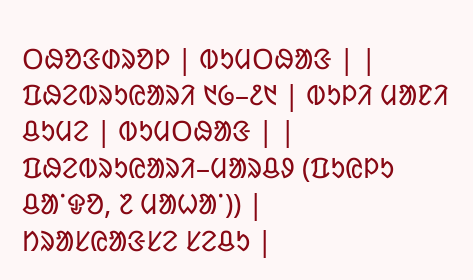ᱛᱷᱚᱝᱰᱨᱚᱞ | ᱵᱩᱢᱛᱷᱟᱝ | |
ᱯᱷᱮᱵᱨᱩᱭᱟᱨᱤ ᱑᱙–᱒᱑ | ᱵᱩᱞᱤ ᱢᱟᱱᱤ ᱪᱩᱢᱮ | ᱵᱩᱢᱛᱷᱟᱝ | |
ᱯᱷᱮᱵᱨᱩᱭᱟᱨᱤ–ᱢᱟᱨᱪᱽ (ᱯᱩᱭᱞᱩ ᱪᱟᱸᱫᱚ, ᱗ ᱢᱟᱦᱟᱸ)) |
ᱴᱨᱟᱥᱭᱟᱝᱥᱮ ᱥᱮᱪᱩ |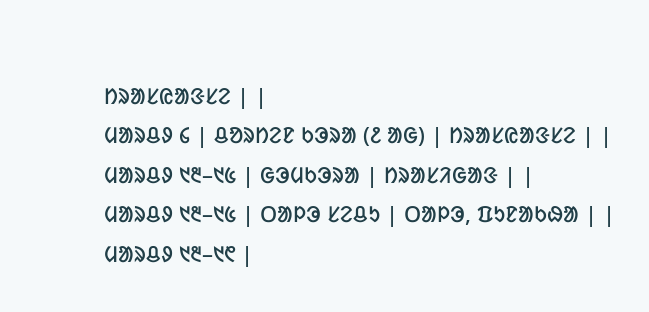ᱴᱨᱟᱥᱭᱟᱝᱥᱮ | |
ᱢᱟᱨᱪᱽ ᱔ | ᱪᱚᱨᱴᱮᱱ ᱠᱳᱨᱟ (᱒ ᱟᱜ) | ᱴᱨᱟᱥᱭᱟᱝᱥᱮ | |
ᱢᱟᱨᱪᱽ ᱑᱓–᱑᱕ | ᱜᱳᱢᱠᱳᱨᱟ | ᱴᱨᱟᱥᱤᱜᱟᱝ | |
ᱢᱟᱨᱪᱽ ᱑᱓–᱑᱕ | ᱛᱟᱞᱳ ᱥᱮᱪᱩ | ᱛᱟᱞᱳ, ᱯᱩᱱᱟᱠᱷᱟ | |
ᱢᱟᱨᱪᱽ ᱑᱓–᱑᱖ |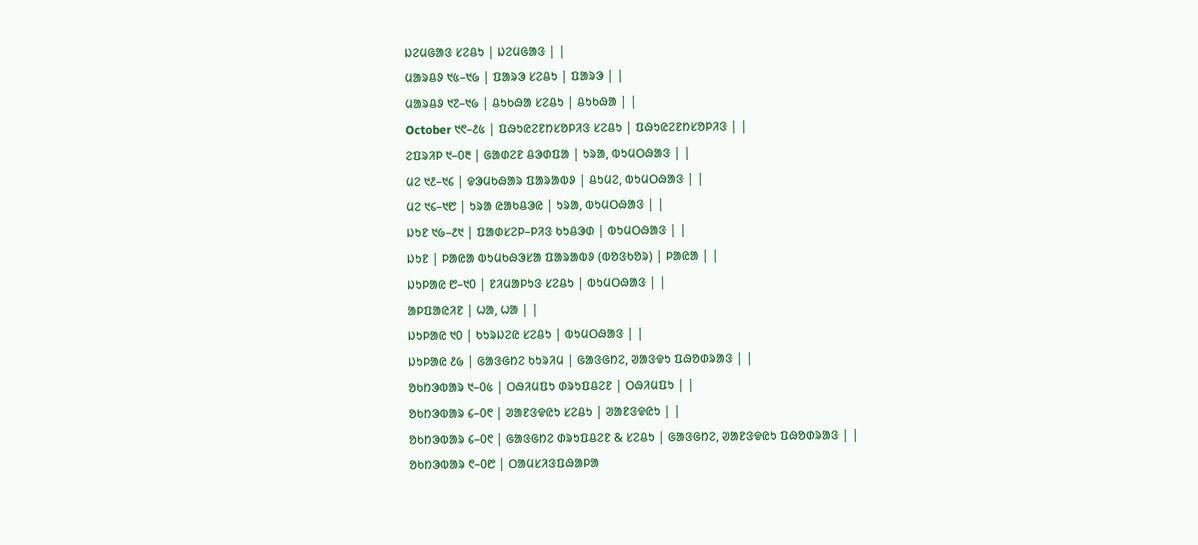ᱡᱮᱢᱜᱟᱝ ᱥᱮᱪᱩ | ᱡᱮᱢᱜᱟᱝ | |
ᱢᱟᱨᱪᱽ ᱑᱕–᱑᱙ | ᱯᱟᱨᱳ ᱥᱮᱪᱩ | ᱯᱟᱨᱳ | |
ᱢᱟᱨᱪᱽ ᱑᱗–᱑᱙ | ᱪᱩᱠᱷᱟ ᱥᱮᱪᱩ | ᱪᱩᱠᱷᱟ | |
October ᱑᱖–᱒᱕ | ᱯᱷᱩᱭᱮᱱᱴᱥᱚᱞᱤᱝ ᱥᱮᱪᱩ | ᱯᱷᱩᱭᱮᱱᱴᱥᱚᱞᱤᱝ | |
ᱮᱯᱨᱤᱞ ᱑–0᱓ | ᱜᱟᱰᱮᱱ ᱪᱳᱰᱯᱟ | ᱩᱨᱟ, ᱵᱩᱢᱛᱷᱟᱝ | |
ᱢᱮ ᱑᱒–᱑᱔ | ᱫᱳᱢᱠᱷᱟᱨ ᱯᱟᱨᱟᱵᱽ | ᱪᱩᱢᱮ, ᱵᱩᱢᱛᱷᱟᱝ | |
ᱢᱮ ᱑᱔–᱑᱘ | ᱩᱨᱟ ᱭᱟᱠᱪᱳᱭ | ᱩᱨᱟ, ᱵᱩᱢᱛᱷᱟᱝ | |
ᱡᱩᱱ ᱑᱙–᱒᱑ | ᱯᱟᱰᱥᱮᱞ–ᱞᱤᱝ ᱠᱩᱪᱳᱰ | ᱵᱩᱢᱛᱷᱟᱝ | |
ᱡᱩᱱ | ᱞᱟᱭᱟ ᱵᱩᱢᱠᱷᱳᱥᱟ ᱯᱟᱨᱟᱵᱽ (ᱵᱚᱝᱠᱚᱨ) | ᱞᱟᱭᱟ | |
ᱡᱩᱞᱟᱭ ᱘–᱑0 | ᱱᱤᱢᱟᱞᱩᱝ ᱥᱮᱪᱩ | ᱵᱩᱢᱛᱷᱟᱝ | |
ᱟᱞᱯᱟᱭᱤᱱ | ᱦᱟ, ᱦᱟ | |
ᱡᱩᱞᱟᱭ ᱑0 | ᱠᱩᱨᱡᱮᱭ ᱥᱮᱪᱩ | ᱵᱩᱢᱛᱷᱟᱝ | |
ᱡᱩᱞᱟᱭ ᱒᱙ | ᱜᱟᱝᱜᱴᱮ ᱠᱩᱨᱤᱢ | ᱜᱟᱝᱜᱴᱮ, ᱣᱟᱝᱫᱩ ᱯᱷᱚᱰᱨᱟᱝ | |
ᱚᱠᱴᱳᱵᱟᱨ ᱑–0᱕ | ᱛᱷᱤᱢᱯᱩ ᱰᱨᱩᱯᱪᱮᱱ | ᱛᱷᱤᱢᱯᱩ | |
ᱚᱠᱴᱳᱵᱟᱨ ᱔–0᱖ | ᱣᱟᱱᱝᱫᱭᱩ ᱥᱮᱪᱩ | ᱣᱟᱱᱝᱫᱭᱩ | |
ᱚᱠᱴᱳᱵᱟᱨ ᱔–0᱖ | ᱜᱟᱝᱜᱴᱮ ᱰᱨᱩᱯᱪᱮᱱ & ᱥᱮᱪᱩ | ᱜᱟᱝᱜᱴᱮ, ᱣᱟᱱᱝᱫᱭᱩ ᱯᱷᱚᱰᱨᱟᱝ | |
ᱚᱠᱴᱳᱵᱟᱨ ᱖–0᱘ | ᱛᱟᱢᱥᱤᱝᱯᱷᱟᱞᱟ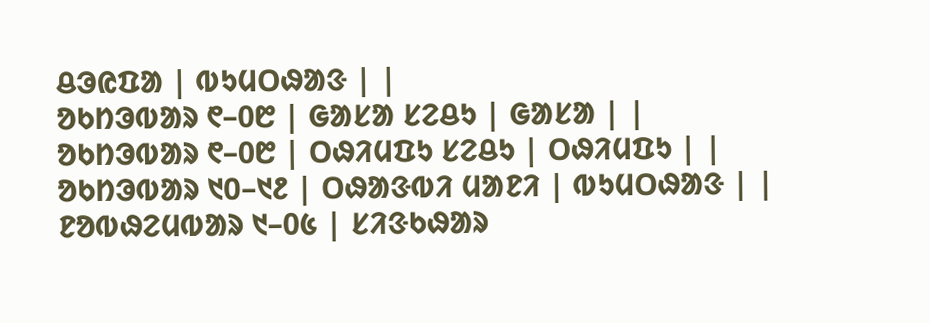ᱪᱳᱭᱯᱟ | ᱵᱩᱢᱛᱷᱟᱝ | |
ᱚᱠᱴᱳᱵᱟᱨ ᱖–0᱘ | ᱜᱟᱥᱟ ᱥᱮᱪᱩ | ᱜᱟᱥᱟ | |
ᱚᱠᱴᱳᱵᱟᱨ ᱖–0᱘ | ᱛᱷᱤᱢᱯᱩ ᱥᱮᱪᱩ | ᱛᱷᱤᱢᱯᱩ | |
ᱚᱠᱴᱳᱵᱟᱨ ᱑᱐–᱑᱒ | ᱛᱷᱟᱝᱵᱤ ᱢᱟᱱᱤ | ᱵᱩᱢᱛᱷᱟᱝ | |
ᱱᱚᱵᱷᱮᱢᱵᱟᱨ ᱑–0᱕ | ᱥᱤᱝᱠᱷᱟᱨ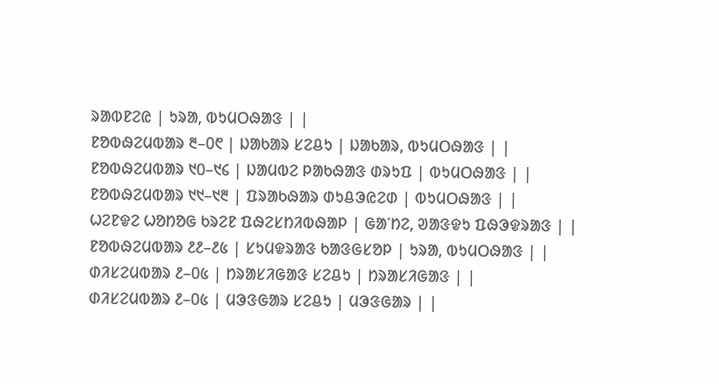ᱨᱟᱵᱱᱮᱭ | ᱩᱨᱟ, ᱵᱩᱢᱛᱷᱟᱝ | |
ᱱᱚᱵᱷᱮᱢᱵᱟᱨ ᱓–0᱖ | ᱡᱟᱠᱟᱨ ᱥᱮᱪᱩ | ᱡᱟᱠᱟᱨ, ᱵᱩᱢᱛᱷᱟᱝ | |
ᱱᱚᱵᱷᱮᱢᱵᱟᱨ ᱑᱐–᱑᱔ | ᱡᱟᱢᱵᱮ ᱞᱟᱠᱷᱟᱝ ᱰᱨᱩᱯ | ᱵᱩᱢᱛᱷᱟᱝ | |
ᱱᱚᱵᱷᱮᱢᱵᱟᱨ ᱑᱑–᱑᱓ | ᱯᱨᱟᱠᱷᱟᱨ ᱰᱩᱪᱳᱭᱮᱰ | ᱵᱩᱢᱛᱷᱟᱝ | |
ᱦᱮᱱᱫᱮ ᱦᱚᱴᱚᱜ ᱠᱨᱮᱱ ᱯᱷᱮᱥᱴᱤᱵᱷᱟᱞ | ᱜᱟᱸᱴᱮ, ᱣᱟᱝᱫᱩ ᱯᱷᱳᱫᱨᱟᱝ | |
ᱱᱚᱵᱷᱮᱢᱵᱟᱨ ᱒᱒–᱒᱕ | ᱥᱩᱢᱫᱨᱟᱝ ᱠᱟᱝᱜᱥᱚᱞ | ᱩᱨᱟ, ᱵᱩᱢᱛᱷᱟᱝ | |
ᱰᱤᱥᱮᱢᱵᱟᱨ ᱒–0᱕ | ᱴᱨᱟᱥᱤᱜᱟᱝ ᱥᱮᱪᱩ | ᱴᱨᱟᱥᱤᱜᱟᱝ | |
ᱰᱤᱥᱮᱢᱵᱟᱨ ᱒–0᱕ | ᱢᱳᱝᱜᱟᱨ ᱥᱮᱪᱩ | ᱢᱳᱝᱜᱟᱨ | |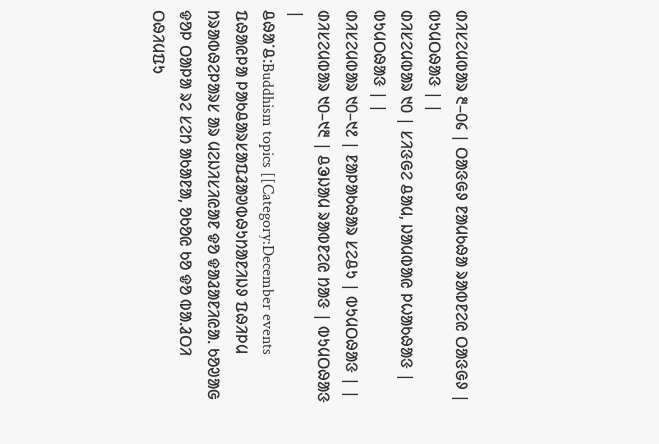ᱰᱤᱥᱮᱢᱵᱟᱨ ᱓–᱐᱔ | ᱛᱟᱝᱜᱽ ᱱᱟᱢᱠᱷᱟ ᱨᱟᱵᱱᱮᱭ ᱛᱟᱝᱜᱽ | ᱵᱩᱢᱛᱷᱟᱝ | |
ᱰᱤᱥᱮᱢᱵᱟᱨ ᱑᱐ | ᱥᱤᱝᱜᱮ ᱪᱟᱢ, ᱡᱟᱢᱵᱟᱭ ᱞᱦᱟᱠᱷᱟᱝ | ᱵᱩᱢᱛᱷᱟᱝ | |
ᱰᱤᱥᱮᱢᱵᱟᱨ ᱑᱐–᱑᱒ | ᱱᱟᱞᱟᱠᱷᱟᱨ ᱥᱮᱪᱩ | ᱵᱩᱢᱛᱷᱟᱝ | |
ᱰᱤᱥᱮᱢᱵᱟᱨ ᱑᱐–᱑᱓ | ᱪᱳᱡᱟᱢ ᱨᱟᱵᱱᱮᱭ ᱴᱟᱝ | ᱵᱩᱢᱛᱷᱟᱝ |
ᱪᱷᱟᱸᱪ:Buddhism topics [[Category:December events ᱯᱷᱟᱭᱞᱟ ᱞᱟᱠᱪᱟᱨᱥᱟᱯᱲᱟᱣᱵᱷᱩᱴᱟᱱᱤᱡᱽ ᱯᱷᱤᱞᱢ ᱴᱨᱟᱵᱷᱮᱞᱟᱨᱥ ᱟᱨ ᱢᱮᱡᱤᱥᱤᱭᱟᱱ ᱫᱚ ᱫᱟᱲᱟᱱᱤᱭᱟᱹ ᱠᱚᱣᱟᱜ ᱫᱚᱞ ᱛᱟᱞᱟ ᱨᱮ ᱥᱮᱴ ᱟᱠᱟᱱᱟ, ᱚᱠᱚᱭ ᱠᱚ ᱫᱚ ᱵᱟᱹᱲᱛᱤ ᱛᱷᱤᱢᱯᱩ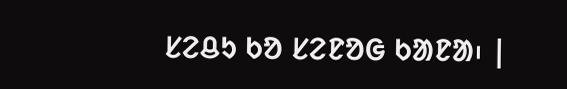ᱥᱮᱪᱩ ᱠᱚ ᱥᱮᱱᱚᱜ ᱠᱟᱱᱟ᱾ |